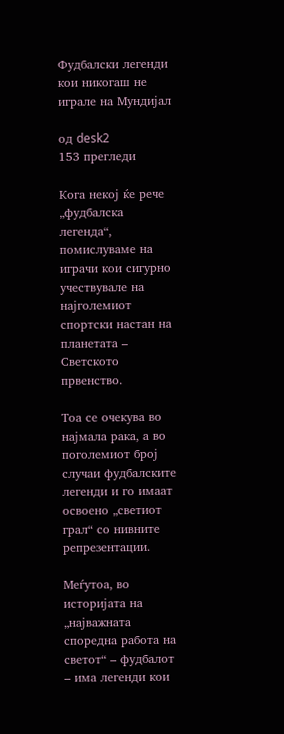Фудбалски легенди кои никогаш не играле на Мундијал

од desk2
153 прегледи

Кога некој ќе рече „фудбалска легенда“, помислуваме на играчи кои сигурно учествувале на најголемиот спортски настан на планетата – Светското првенство.

Тоа се очекува во најмала рака, а во поголемиот број случаи фудбалските легенди и го имаат освоено „светиот грал“ со нивните репрезентации.

Меѓутоа, во историјата на „најважната споредна работа на светот“ – фудбалот – има легенди кои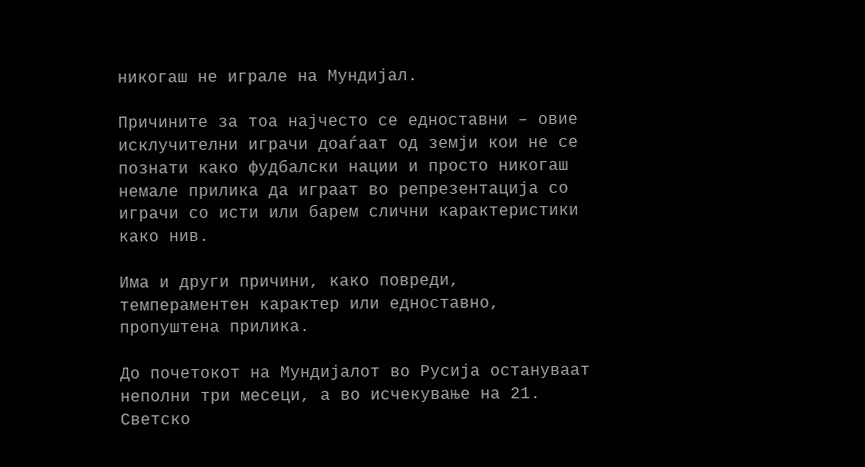никогаш не играле на Мундијал.

Причините за тоа најчесто се едноставни – овие исклучителни играчи доаѓаат од земји кои не се познати како фудбалски нации и просто никогаш немале прилика да играат во репрезентација со играчи со исти или барем слични карактеристики како нив.

Има и други причини, како повреди, темпераментен карактер или едноставно, пропуштена прилика.

До почетокот на Мундијалот во Русија остануваат неполни три месеци, а во исчекување на 21. Светско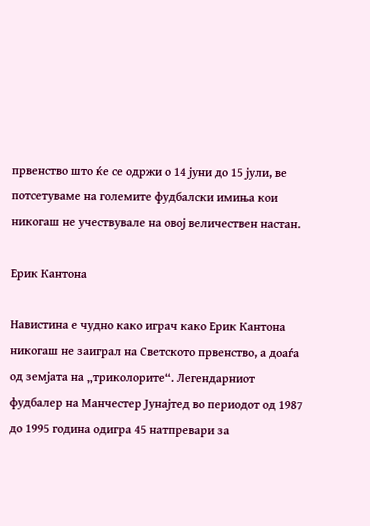првенство што ќе се одржи о 14 јуни до 15 јули, ве потсетуваме на големите фудбалски имиња кои никогаш не учествувале на овој величествен настан.

Ерик Кантона

Навистина е чудно како играч како Ерик Кантона никогаш не заиграл на Светското првенство, а доаѓа од земјата на „триколорите“. Легендарниот фудбалер на Манчестер Јунајтед во периодот од 1987 до 1995 година одигра 45 натпревари за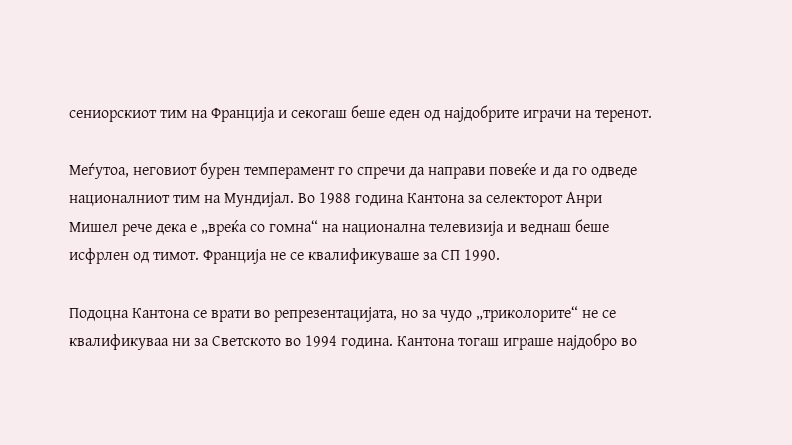сениорскиот тим на Франција и секогаш беше еден од најдобрите играчи на теренот.

Меѓутоа, неговиот бурен темперамент го спречи да направи повеќе и да го одведе националниот тим на Мундијал. Во 1988 година Кантона за селекторот Анри Мишел рече дека е „вреќа со гомна“ на национална телевизија и веднаш беше исфрлен од тимот. Франција не се квалификуваше за СП 1990.

Подоцна Кантона се врати во репрезентацијата, но за чудо „триколорите“ не се квалификуваа ни за Светското во 1994 година. Кантона тогаш играше најдобро во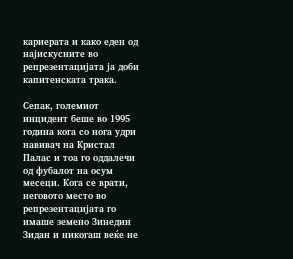кариерата и како еден од најискусните во репрезентацијата ја доби капитенската трака.

Сепак, големиот инцидент беше во 1995 година кога со нога удри навивач на Кристал Палас и тоа го оддалечи од фубалот на осум месеци. Кога се врати, неговото место во репрезентацијата го имаше земено Зинедин Зидан и никогаш веќе не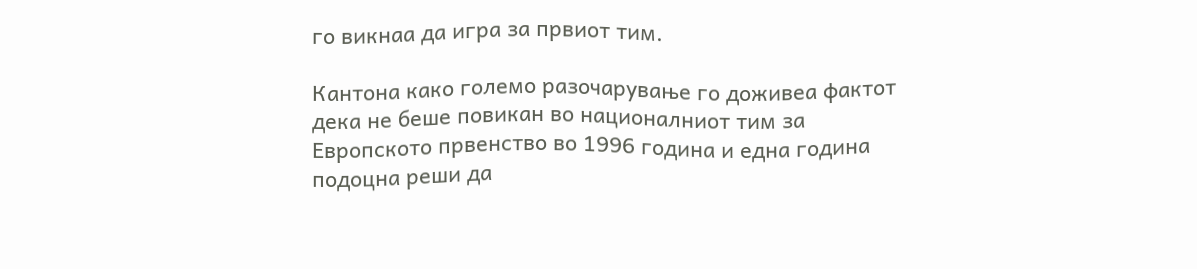го викнаа да игра за првиот тим.

Кантона како големо разочарување го доживеа фактот дека не беше повикан во националниот тим за Европското првенство во 1996 година и една година подоцна реши да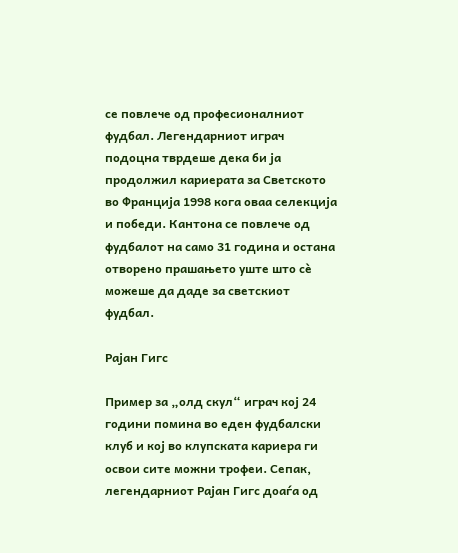се повлече од професионалниот фудбал. Легендарниот играч подоцна тврдеше дека би ја продолжил кариерата за Светското во Франција 1998 кога оваа селекција и победи. Кантона се повлече од фудбалот на само 31 година и остана отворено прашањето уште што сѐ можеше да даде за светскиот фудбал.

Рајан Гигс

Пример за „олд скул“ играч кој 24 години помина во еден фудбалски клуб и кој во клупската кариера ги освои сите можни трофеи. Сепак, легендарниот Рајан Гигс доаѓа од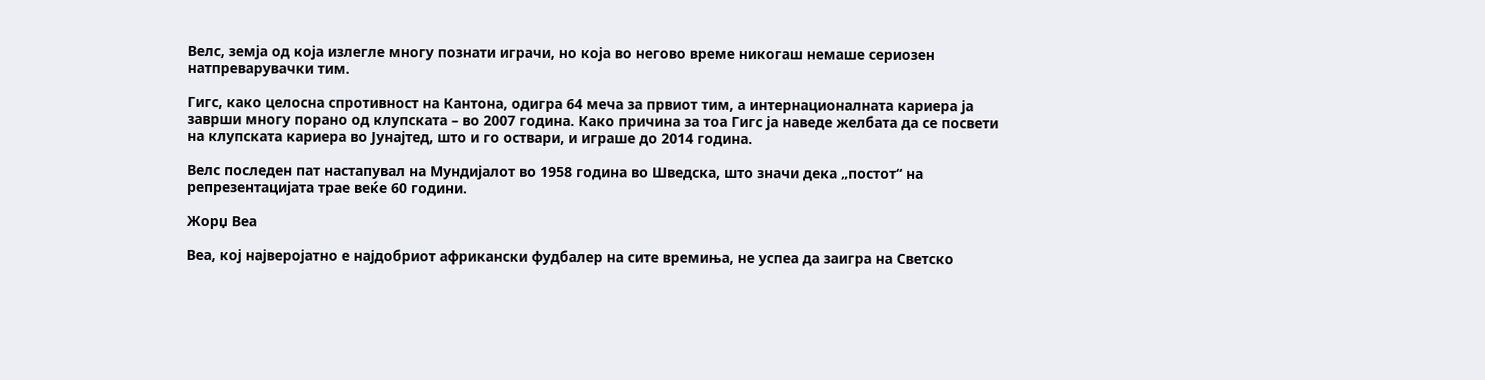Велс, земја од која излегле многу познати играчи, но која во негово време никогаш немаше сериозен натпреварувачки тим.

Гигс, како целосна спротивност на Кантона, одигра 64 меча за првиот тим, а интернационалната кариера ја заврши многу порано од клупската – во 2007 година. Како причина за тоа Гигс ја наведе желбата да се посвети на клупската кариера во Јунајтед, што и го оствари, и играше до 2014 година.

Велс последен пат настапувал на Мундијалот во 1958 година во Шведска, што значи дека „постот“ на репрезентацијата трае веќе 60 години.

Жорџ Веа

Веа, кој најверојатно е најдобриот африкански фудбалер на сите времиња, не успеа да заигра на Светско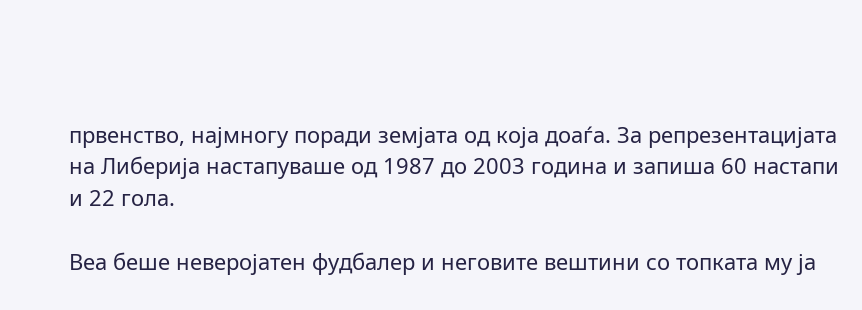првенство, најмногу поради земјата од која доаѓа. За репрезентацијата на Либерија настапуваше од 1987 до 2003 година и запиша 60 настапи и 22 гола.

Веа беше неверојатен фудбалер и неговите вештини со топката му ја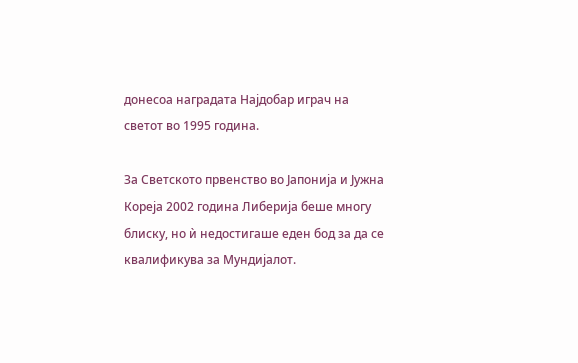донесоа наградата Најдобар играч на светот во 1995 година.

За Светското првенство во Јапонија и Јужна Кореја 2002 година Либерија беше многу блиску, но ѝ недостигаше еден бод за да се квалификува за Мундијалот.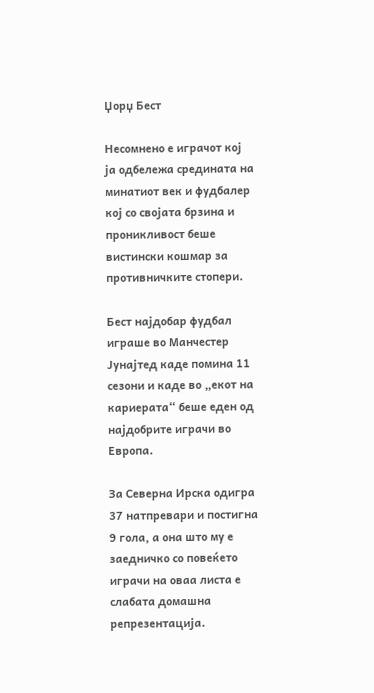Џорџ Бест

Несомнено е играчот кој ја одбележа средината на минатиот век и фудбалер кој со својата брзина и проникливост беше вистински кошмар за противничките стопери.

Бест најдобар фудбал играше во Манчестер Јунајтед каде помина 11 сезони и каде во „екот на кариерата“ беше еден од најдобрите играчи во Европа.

За Северна Ирска одигра 37 натпревари и постигна 9 гола, а она што му е заедничко со повеќето играчи на оваа листа е слабата домашна репрезентација.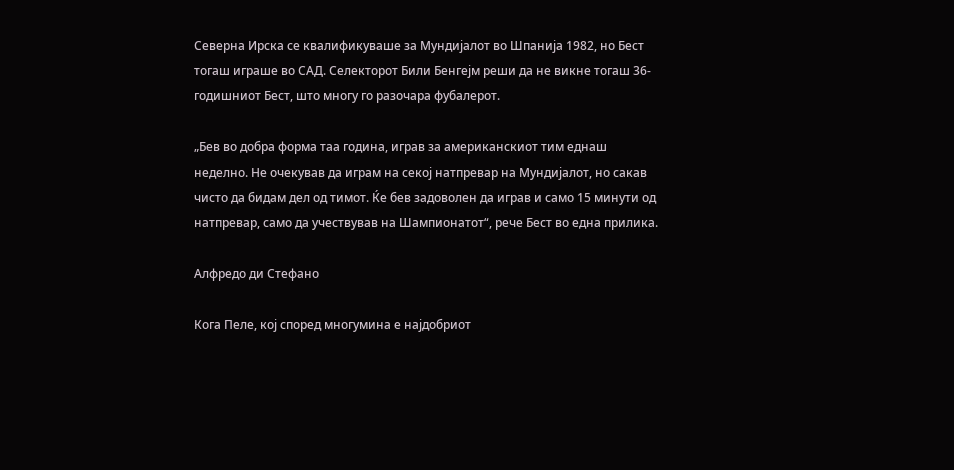Северна Ирска се квалификуваше за Мундијалот во Шпанија 1982, но Бест тогаш играше во САД. Селекторот Били Бенгејм реши да не викне тогаш 36-годишниот Бест, што многу го разочара фубалерот.

„Бев во добра форма таа година, играв за американскиот тим еднаш неделно. Не очекував да играм на секој натпревар на Мундијалот, но сакав чисто да бидам дел од тимот. Ќе бев задоволен да играв и само 15 минути од натпревар, само да учествував на Шампионатот“, рече Бест во една прилика.

Алфредо ди Стефано

Кога Пеле, кој според многумина е најдобриот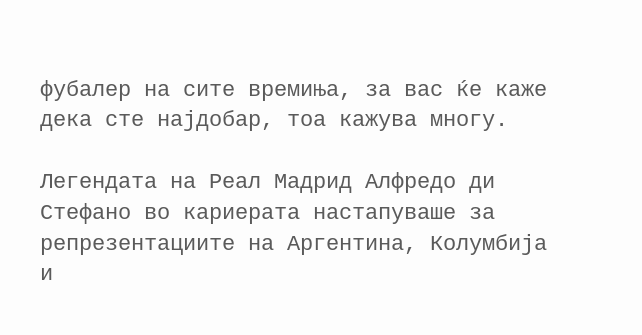фубалер на сите времиња, за вас ќе каже дека сте најдобар, тоа кажува многу.

Легендата на Реал Мадрид Алфредо ди Стефано во кариерата настапуваше за репрезентациите на Аргентина, Колумбија и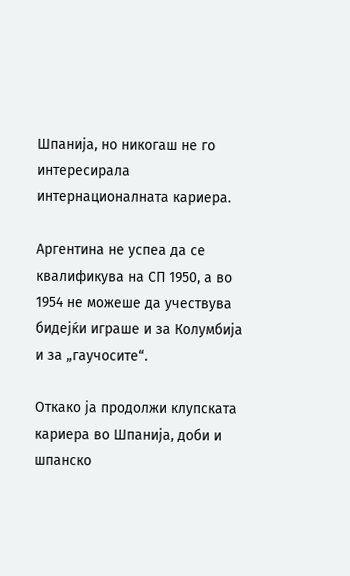Шпанија, но никогаш не го интересирала интернационалната кариера.

Аргентина не успеа да се квалификува на СП 1950, а во 1954 не можеше да учествува бидејќи играше и за Колумбија и за „гаучосите“.

Откако ја продолжи клупската кариера во Шпанија, доби и шпанско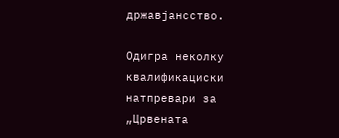државјансство.

Одигра неколку квалификациски натпревари за „Црвената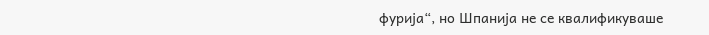фурија“, но Шпанија не се квалификуваше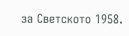за Светското 1958.